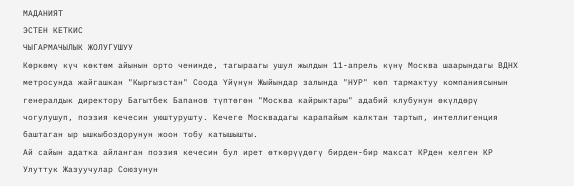МАДАНИЯТ
ЭСТЕН КЕТКИС
ЧЫГАРМАЧЫЛЫК ЖОЛУГУШУУ
Көркөмү күч көктөм айынын орто ченинде, тагыраагы ушул жылдын 11-апрель күнү Москва шаарындагы ВДНХ метросунда жайгашкан "Кыргызстан" Соода Үйүнүн Жыйындар залында "НУР" көп тармактуу компаниясынын генералдык директору Багытбек Бапанов түптөгөн "Москва кайрыктары" адабий клубунун өкүлдөрү чогулушуп, поэзия кечесин уюштурушту. Кечеге Москвадагы карапайым калктан тартып, интеллигенция баштаган ыр ышкыбоздорунун жоон тобу катышышты.
Ай сайын адатка айланган поэзия кечесин бул ирет өткөрүүдөгү бирден-бир максат КРден келген КР Улуттук Жазуучулар Союзунун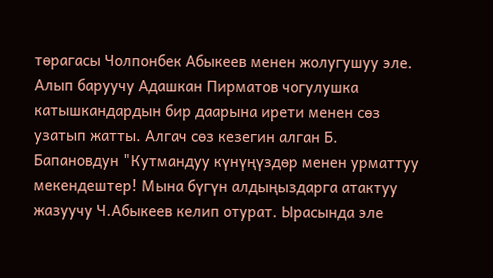төрагасы Чолпонбек Абыкеев менен жолугушуу эле. Алып баруучу Адашкан Пирматов чогулушка катышкандардын бир даарына ирети менен сөз узатып жатты. Алгач сөз кезегин алган Б. Бапановдун "Кутмандуу күнүңүздөр менен урматтуу мекендештер! Мына бүгүн алдыңыздарга атактуу жазуучу Ч.Абыкеев келип отурат. Ырасында эле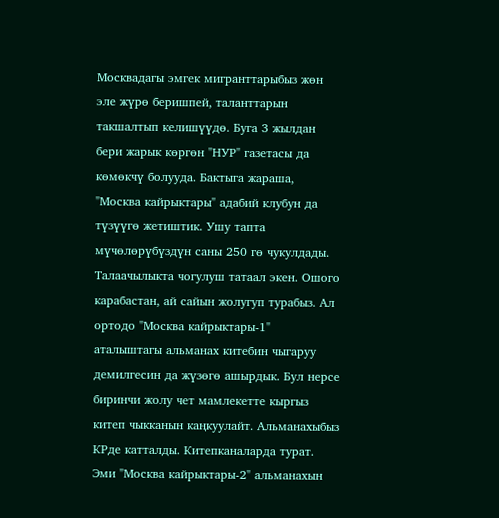Москвадагы эмгек мигранттарыбыз жөн эле жүрө беришпей, таланттарын такшалтып келишүүдө. Буга 3 жылдан бери жарык көргөн "НУР" газетасы да көмөкчү болууда. Бактыга жараша, "Москва кайрыктары" адабий клубун да түзүүгө жетиштик. Ушу тапта мүчөлөрүбүздүн саны 250 гө чукулдады. Талаачылыкта чогулуш татаал экен. Ошого карабастан, ай сайын жолугуп турабыз. Ал ортодо "Москва кайрыктары-1" аталыштагы альманах китебин чыгаруу демилгесин да жүзөгө ашырдык. Бул нерсе биринчи жолу чет мамлекетте кыргыз китеп чыкканын каңкуулайт. Альманахыбыз КРде катталды. Китепканаларда турат. Эми "Москва кайрыктары-2" альманахын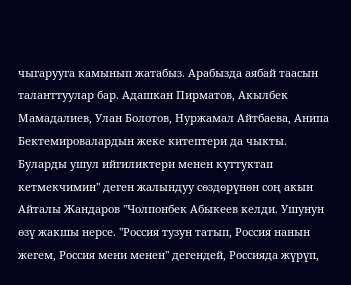чыгарууга камынып жатабыз. Арабызда аябай таасын таланттуулар бар. Адашкан Пирматов, Акылбек Мамадалиев, Улан Болотов, Нуржамал Айтбаева, Анипа Бектемировалардын жеке китептери да чыкты. Буларды ушул ийгиликтери менен куттуктап кетмекчимин" деген жалындуу сөздөрүнөн соң акын Айталы Жандаров "Чолпонбек Абыкеев келди. Ушунун өзү жакшы нерсе. "Россия тузун татып, Россия нанын жегем, Россия мени менен" дегендей, Россияда жүрүп,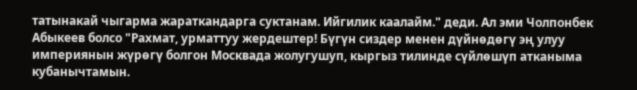татынакай чыгарма жараткандарга суктанам. Ийгилик каалайм." деди. Ал эми Чолпонбек Абыкеев болсо "Рахмат, урматтуу жердештер! Бүгүн сиздер менен дүйнөдөгү эң улуу империянын жүрөгү болгон Москвада жолугушуп, кыргыз тилинде сүйлөшүп атканыма кубанычтамын.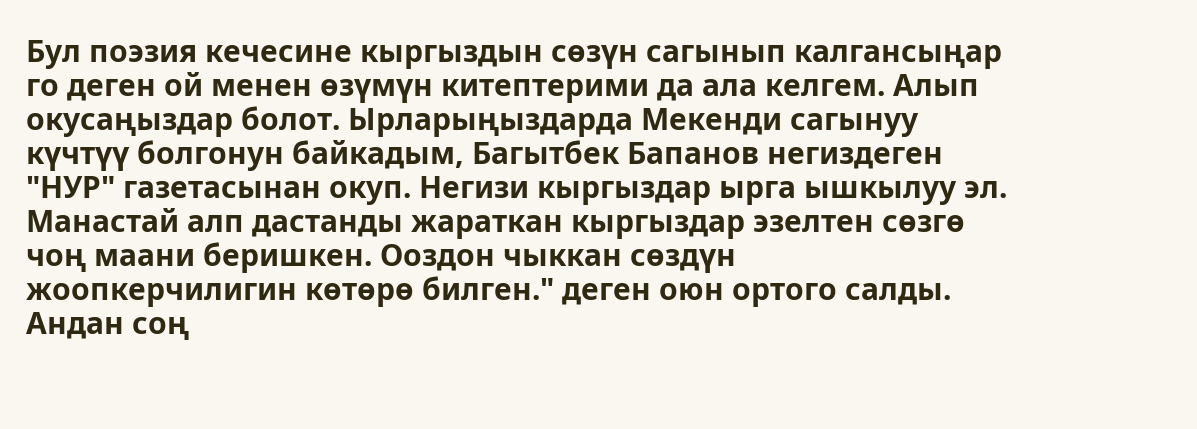Бул поэзия кечесине кыргыздын сөзүн сагынып калгансыңар го деген ой менен өзүмүн китептерими да ала келгем. Алып окусаңыздар болот. Ырларыңыздарда Мекенди сагынуу күчтүү болгонун байкадым, Багытбек Бапанов негиздеген "НУР" газетасынан окуп. Негизи кыргыздар ырга ышкылуу эл. Манастай алп дастанды жараткан кыргыздар эзелтен сөзгө чоң маани беришкен. Ооздон чыккан сөздүн жоопкерчилигин көтөрө билген." деген оюн ортого салды. Андан соң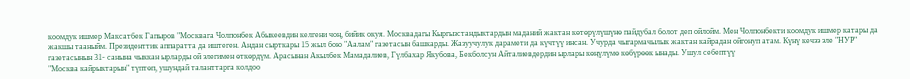коомдук ишмер Максатбек Гапыров "Москвага Чолпонбек Абыкеевдин келгени чоң, бийик окуя. Москвадагы Кыргызстандыктардын маданий жактан көтөрүлүшүнө пайдубал болот деп ойлойм. Мен Чолпонбекти коомдук ишмер катары да жакшы тааныйм. Президенттик аппаратта да иштеген. Андан сырткары 15 жыл бою "Аалам" газетасын башкарды. Жазуучулук дарамети да күчтүү инсан. Учурда чыгармачылык жактан кайрадан ойгонуп атам. Күнү кечээ эле "НУР" газетасынын 31- санына чыккан ырларды ой элегимен өткөрдүм. Арасынан Акылбек Мамадалиев, Гүлбахар Якубова, Бекболсун Айталиевдердин ырлары көңүлүмө көбүрөөк ынады. Ушул себептүү
"Москва кайрыктарын" түптөп, ушундай таланттарга колдоо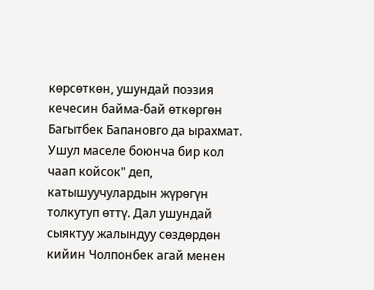көрсөткөн, ушундай поэзия кечесин байма-бай өткөргөн Багытбек Бапановго да ырахмат. Ушул маселе боюнча бир кол чаап койсок" деп, катышуучулардын жүрөгүн толкутуп өттү. Дал ушундай сыяктуу жалындуу сөздөрдөн кийин Чолпонбек агай менен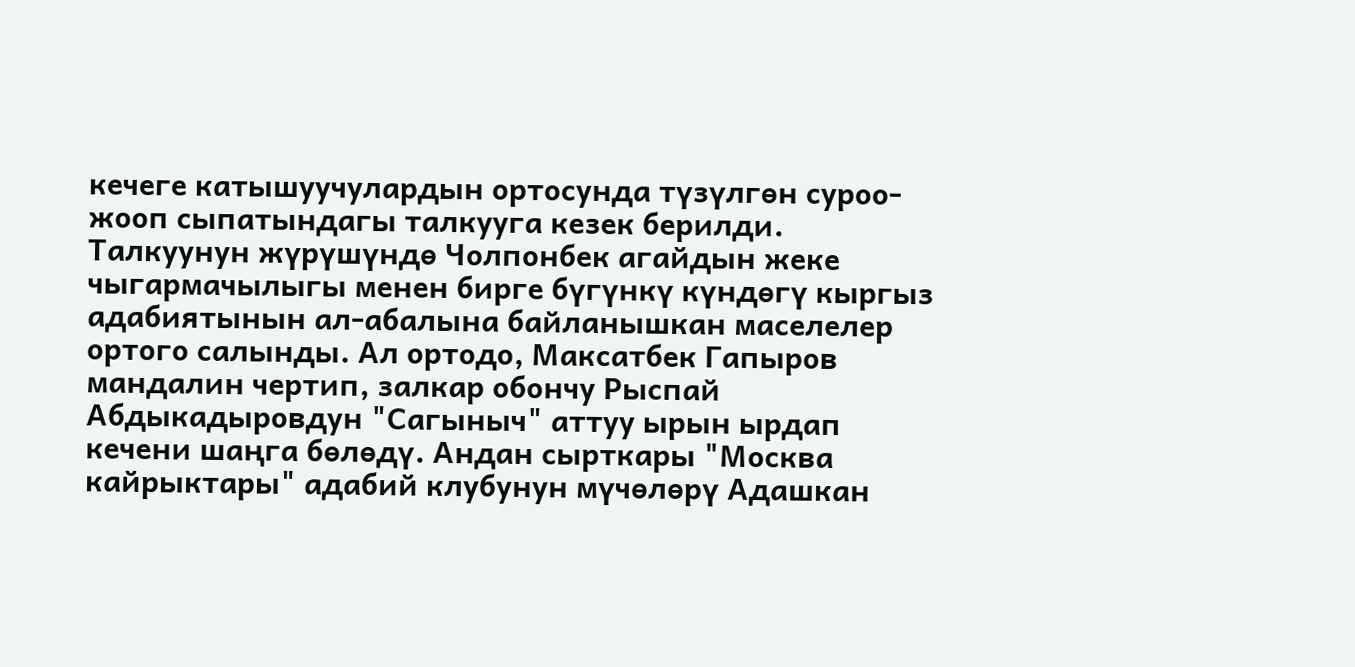кечеге катышуучулардын ортосунда түзүлгөн суроо-жооп сыпатындагы талкууга кезек берилди. Талкуунун жүрүшүндө Чолпонбек агайдын жеке чыгармачылыгы менен бирге бүгүнкү күндөгү кыргыз адабиятынын ал-абалына байланышкан маселелер ортого салынды. Ал ортодо, Максатбек Гапыров мандалин чертип, залкар обончу Рыспай Абдыкадыровдун "Сагыныч" аттуу ырын ырдап кечени шаңга бөлөдү. Андан сырткары "Москва кайрыктары" адабий клубунун мүчөлөрү Адашкан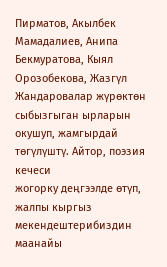Пирматов, Акылбек Мамадалиев, Анипа Бекмуратова, Кыял Орозобекова, Жазгүл Жандаровалар жүрөктөн сыбызгыган ырларын окушуп, жамгырдай төгүлүштү. Айтор, поэзия кечеси
жогорку деңгээлде өтүп, жалпы кыргыз мекендештерибиздин маанайы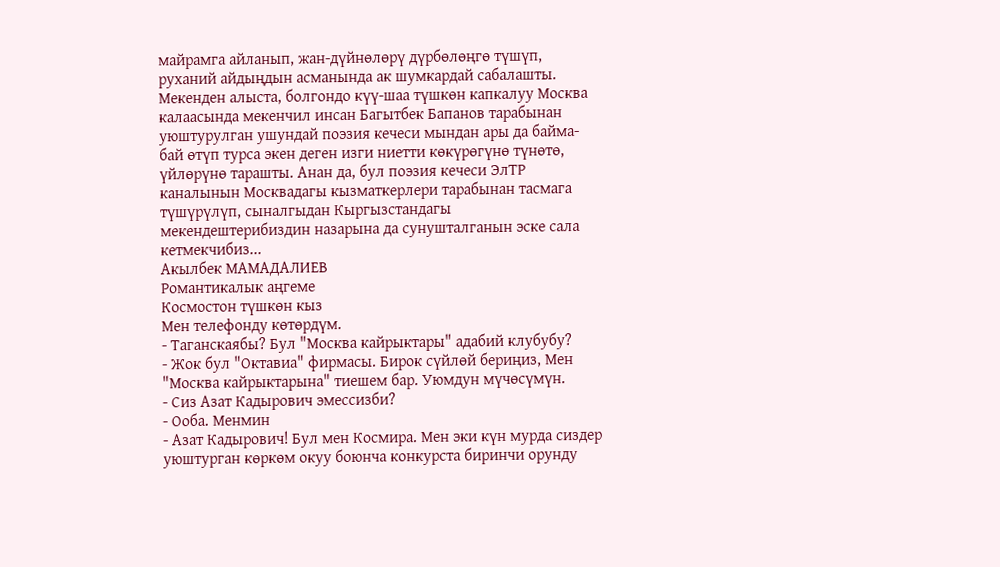майрамга айланып, жан-дүйнөлөрү дүрбөлөңгө түшүп, руханий айдыңдын асманында ак шумкардай сабалашты. Мекенден алыста, болгондо күү-шаа түшкөн капкалуу Москва калаасында мекенчил инсан Багытбек Бапанов тарабынан уюштурулган ушундай поэзия кечеси мындан ары да байма-бай өтүп турса экен деген изги ниетти көкүрөгүнө түнөтө, үйлөрүнө тарашты. Анан да, бул поэзия кечеси ЭлТР каналынын Москвадагы кызматкерлери тарабынан тасмага түшүрүлүп, сыналгыдан Кыргызстандагы мекендештерибиздин назарына да сунушталганын эске сала кетмекчибиз...
Акылбек МАМАДАЛИЕВ
Романтикалык аңгеме
Космостон түшкөн кыз
Мен телефонду көтөрдүм.
- Таганскаябы? Бул "Москва кайрыктары" адабий клубубу?
- Жок бул "Октавиа" фирмасы. Бирок сүйлөй бериңиз, Мен "Москва кайрыктарына" тиешем бар. Уюмдун мүчөсүмүн.
- Сиз Азат Кадырович эмессизби?
- Ооба. Менмин
- Азат Кадырович! Бул мен Космира. Мен эки күн мурда сиздер уюштурган көркөм окуу боюнча конкурста биринчи орунду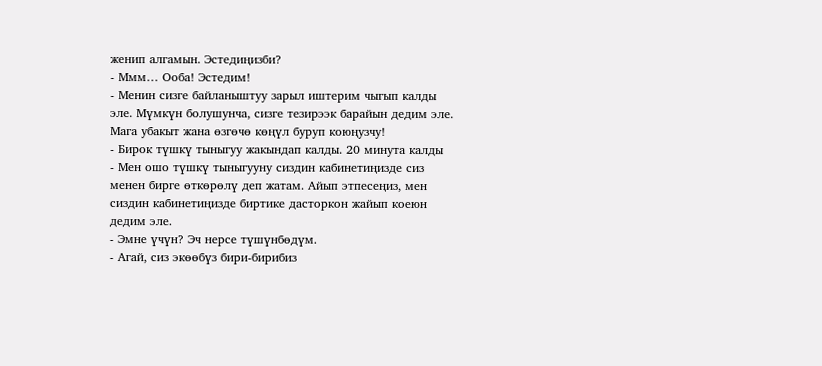женип алгамын. Эстедиңизби?
- Ммм… Ооба! Эстедим!
- Менин сизге байланыштуу зарыл иштерим чыгып калды эле. Мүмкүн болушунча, сизге тезирээк барайын дедим эле. Мага убакыт жана өзгөчө көңүл буруп коюңузчу!
- Бирок түшкү тыныгуу жакындап калды. 20 минута калды
- Мен ошо түшкү тыныгууну сиздин кабинетиңизде сиз менен бирге өткөрөлү деп жатам. Айып этпесеңиз, мен сиздин кабинетиңизде биртике дасторкон жайып коеюн дедим эле.
- Эмне үчүн? Эч нерсе түшүнбөдүм.
- Агай, сиз экөөбүз бири-бирибиз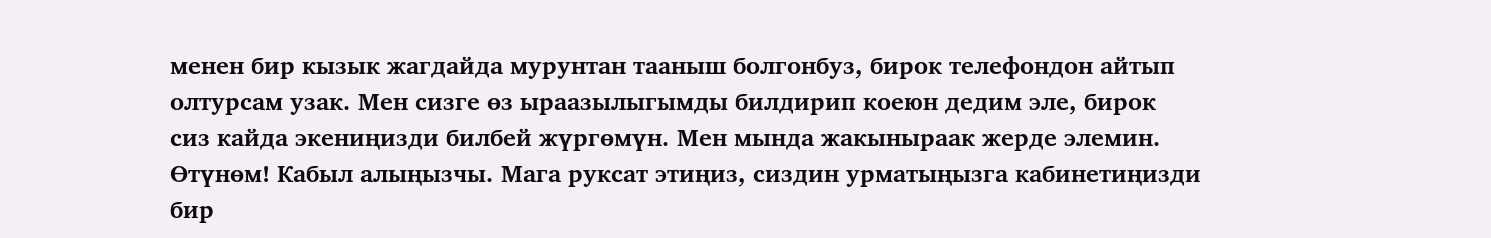менен бир кызык жагдайда мурунтан тааныш болгонбуз, бирок телефондон айтып олтурсам узак. Мен сизге өз ыраазылыгымды билдирип коеюн дедим эле, бирок сиз кайда экениңизди билбей жүргөмүн. Мен мында жакыныраак жерде элемин. Өтүнөм! Кабыл алыңызчы. Мага руксат этиңиз, сиздин урматыңызга кабинетиңизди бир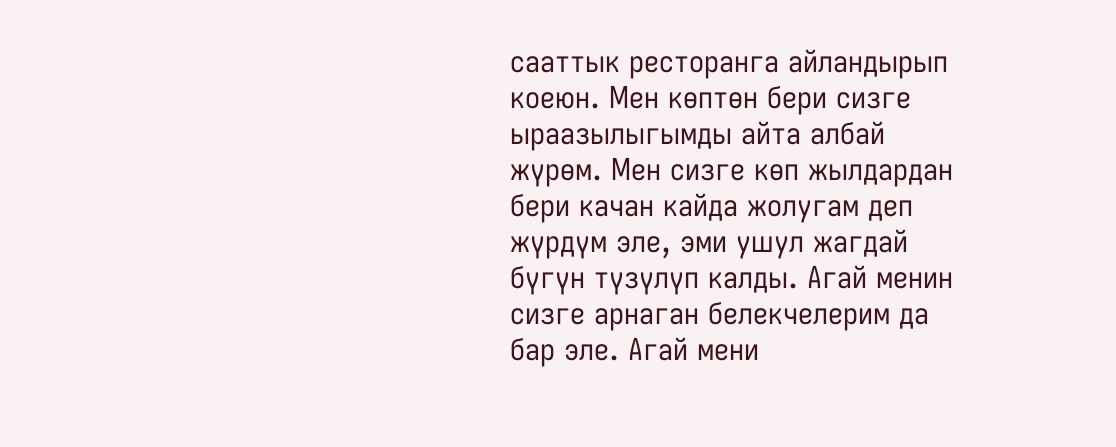сааттык ресторанга айландырып коеюн. Мен көптөн бери сизге ыраазылыгымды айта албай жүрөм. Мен сизге көп жылдардан бери качан кайда жолугам деп жүрдүм эле, эми ушул жагдай бүгүн түзүлүп калды. Агай менин сизге арнаган белекчелерим да бар эле. Агай мени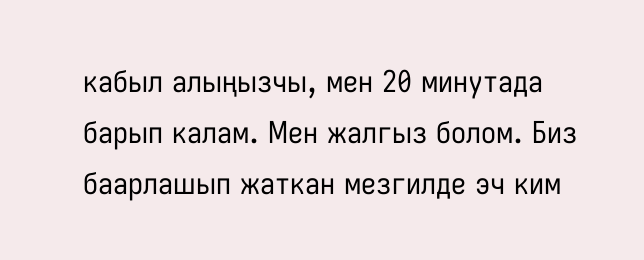кабыл алыңызчы, мен 20 минутада барып калам. Мен жалгыз болом. Биз баарлашып жаткан мезгилде эч ким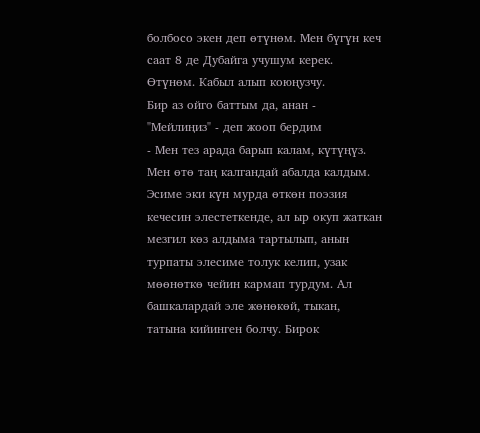болбосо экен деп өтүнөм. Мен бүгүн кеч саат 8 де Дубайга учушум керек. Өтүнөм. Кабыл алып коюңузчу.
Бир аз ойго баттым да, анан - "Мейлиңиз" - деп жооп бердим
- Мен тез арада барып калам, күтүңүз.
Мен өтө таң калгандай абалда калдым. Эсиме эки күн мурда өткөн поэзия кечесин элестеткенде, ал ыр окуп жаткан мезгил көз алдыма тартылып, анын турпаты элесиме толук келип, узак мөөнөткө чейин кармап турдум. Ал башкалардай эле жөнөкөй, тыкан, татына кийинген болчу. Бирок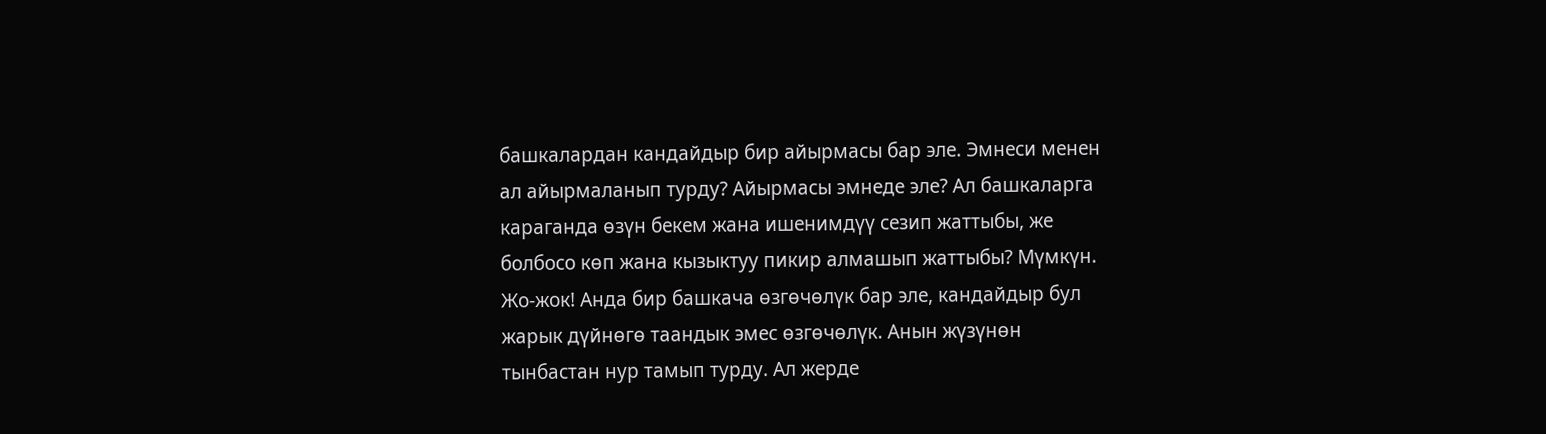башкалардан кандайдыр бир айырмасы бар эле. Эмнеси менен ал айырмаланып турду? Айырмасы эмнеде эле? Ал башкаларга караганда өзүн бекем жана ишенимдүү сезип жаттыбы, же болбосо көп жана кызыктуу пикир алмашып жаттыбы? Мүмкүн. Жо-жок! Анда бир башкача өзгөчөлүк бар эле, кандайдыр бул жарык дүйнөгө таандык эмес өзгөчөлүк. Анын жүзүнөн тынбастан нур тамып турду. Ал жерде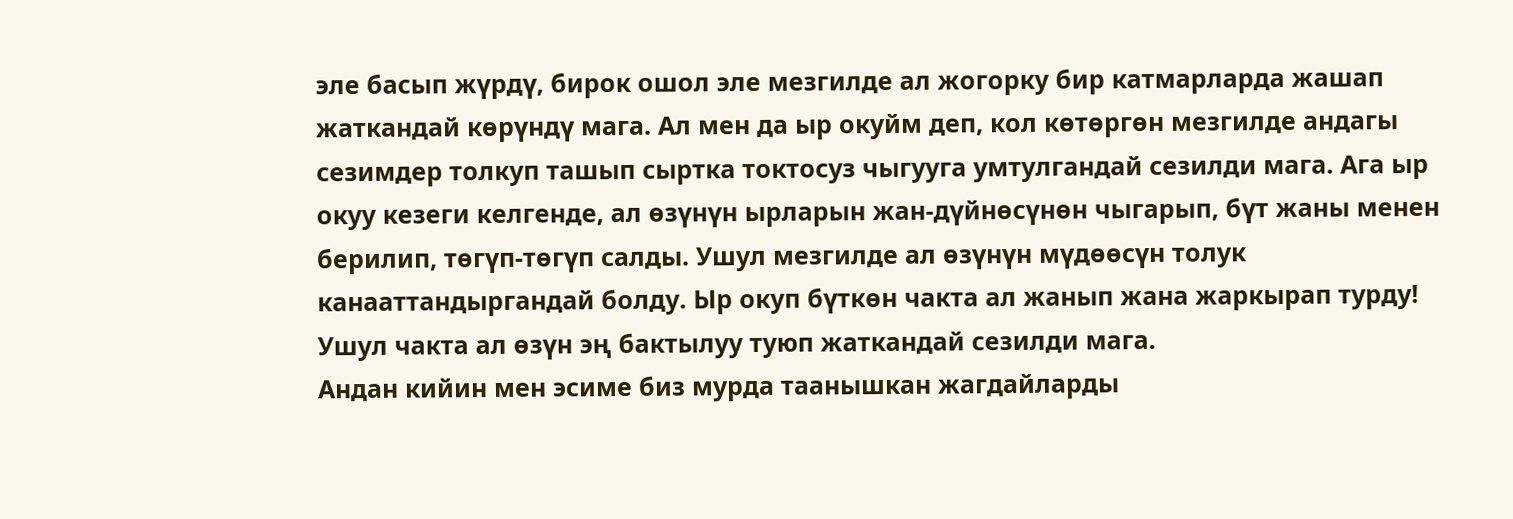эле басып жүрдү, бирок ошол эле мезгилде ал жогорку бир катмарларда жашап жаткандай көрүндү мага. Ал мен да ыр окуйм деп, кол көтөргөн мезгилде андагы сезимдер толкуп ташып сыртка токтосуз чыгууга умтулгандай сезилди мага. Ага ыр окуу кезеги келгенде, ал өзүнүн ырларын жан-дүйнөсүнөн чыгарып, бүт жаны менен берилип, төгүп-төгүп салды. Ушул мезгилде ал өзүнүн мүдөөсүн толук канааттандыргандай болду. Ыр окуп бүткөн чакта ал жанып жана жаркырап турду! Ушул чакта ал өзүн эң бактылуу туюп жаткандай сезилди мага.
Андан кийин мен эсиме биз мурда таанышкан жагдайларды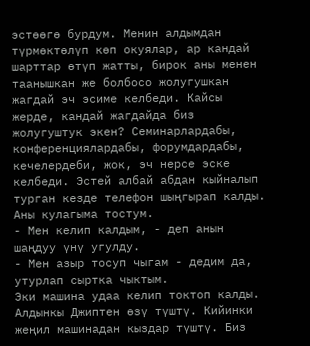эстөөгө бурдум. Менин алдымдан түрмөктөлүп көп окуялар, ар кандай шарттар өтүп жатты, бирок аны менен таанышкан же болбосо жолугушкан жагдай эч эсиме келбеди. Кайсы жерде, кандай жагдайда биз жолугуштук экен? Семинарлардабы, конференциялардабы, форумдардабы, кечелердеби, жок, эч нерсе эске келбеди. Эстей албай абдан кыйналып турган кезде телефон шыңгырап калды. Аны кулагыма тостум.
- Мен келип калдым, - деп анын шаңдуу үнү угулду.
- Мен азыр тосуп чыгам - дедим да, утурлап сыртка чыктым.
Эки машина удаа келип токтоп калды. Алдынкы Джиптен өзү түштү. Кийинки жеңил машинадан кыздар түштү. Биз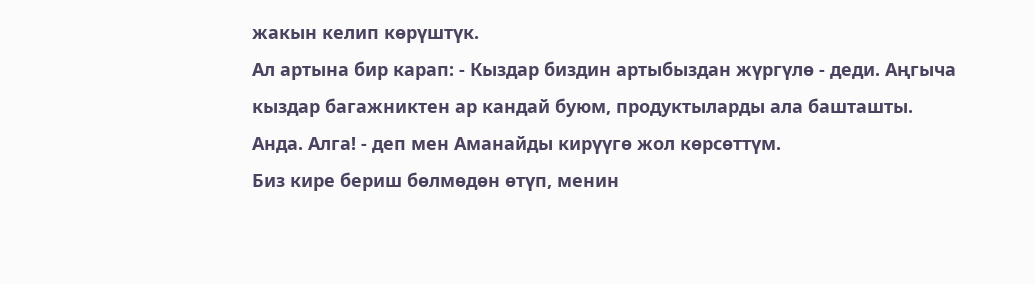жакын келип көрүштүк.
Ал артына бир карап: - Кыздар биздин артыбыздан жүргүлө - деди. Аңгыча кыздар багажниктен ар кандай буюм, продуктыларды ала башташты.
Анда. Алга! - деп мен Аманайды кирүүгө жол көрсөттүм.
Биз кире бериш бөлмөдөн өтүп, менин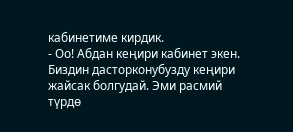кабинетиме кирдик.
- Оо! Абдан кеңири кабинет экен. Биздин дасторконубузду кеңири жайсак болгудай. Эми расмий түрдө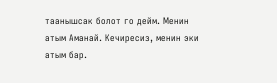таанышсак болот го дейм. Менин атым Аманай. Кечиресиз, менин эки атым бар.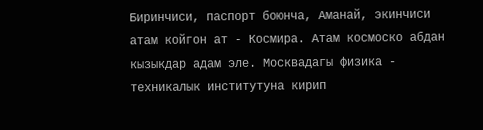Биринчиси, паспорт боюнча, Аманай, экинчиси атам койгон ат - Космира. Атам космоско абдан кызыкдар адам эле. Москвадагы физика - техникалык институтуна кирип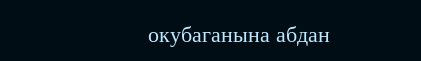окубаганына абдан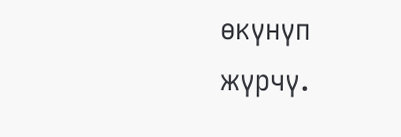өкүнүп жүрчү.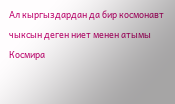Ал кыргыздардан да бир космонавт чыксын деген ниет менен атымы Космира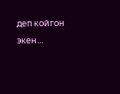деп койгон экен...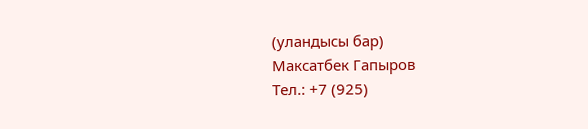(уландысы бар)
Максатбек Гапыров
Тел.: +7 (925)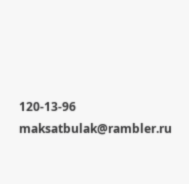120-13-96
maksatbulak@rambler.ru